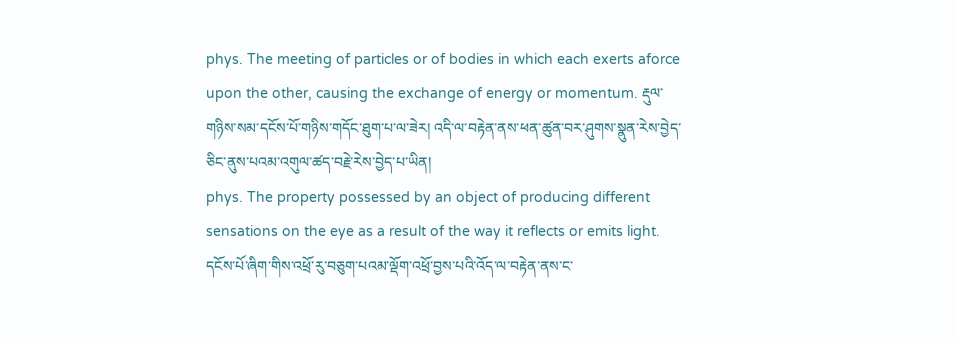phys. The meeting of particles or of bodies in which each exerts aforce upon the other, causing the exchange of energy or momentum. རྡུལ་གཉིས་སམ་དངོས་པོ་གཉིས་གདོང་ཐུག་པ་ལ་ཟེར། འདི་ལ་བརྟེན་ནས་ཕན་ཚུན་བར་ཤུགས་སྣུན་རེས་བྱེད་ཅིང་ནུས་པའམ་འགུལ་ཚད་བརྗེ་རེས་བྱེད་པ་ཡིན།
phys. The property possessed by an object of producing different sensations on the eye as a result of the way it reflects or emits light. དངོས་པོ་ཞིག་གིས་འཕྲོ་རུ་བཅུག་པའམ་ལྡོག་འཕྲོ་བྱས་པའི་འོད་ལ་བརྟེན་ནས་ང་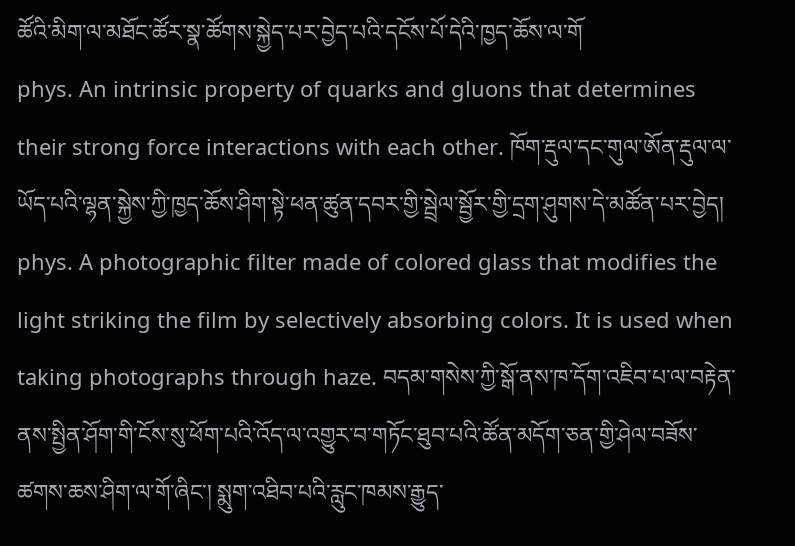ཚོའི་མིག་ལ་མཐོང་ཚོར་སྣ་ཚོགས་སྐྱེད་པར་བྱེད་པའི་དངོས་པོ་དེའི་ཁྱད་ཆོས་ལ་གོ
phys. An intrinsic property of quarks and gluons that determines their strong force interactions with each other. ཁོག་རྡུལ་དང་གུལ་ཨོན་རྡུལ་ལ་ཡོད་པའི་ལྷན་སྐྱེས་ཀྱི་ཁྱད་ཆོས་ཤིག་སྟེ་ཕན་ཚུན་དབར་གྱི་སྦྲེལ་སྦྱོར་གྱི་དྲག་ཤུགས་དེ་མཚོན་པར་བྱེད།
phys. A photographic filter made of colored glass that modifies the light striking the film by selectively absorbing colors. It is used when taking photographs through haze. བདམ་གསེས་ཀྱི་སྒོ་ནས་ཁ་དོག་འཇིབ་པ་ལ་བརྟེན་ནས་སྤྱིན་ཤོག་གི་ངོས་སུ་ཕོག་པའི་འོད་ལ་འགྱུར་བ་གཏོང་ཐུབ་པའི་ཚོན་མདོག་ཅན་གྱི་ཤེལ་བཟོས་ཚགས་ཆས་ཤིག་ལ་གོ་ཞིང་། སྨུག་འཐིབ་པའི་རླུང་ཁམས་རྒྱུད་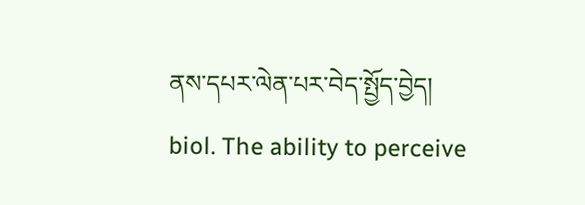ནས་དཔར་ལེན་པར་བེད་སྤྱོད་བྱེད།
biol. The ability to perceive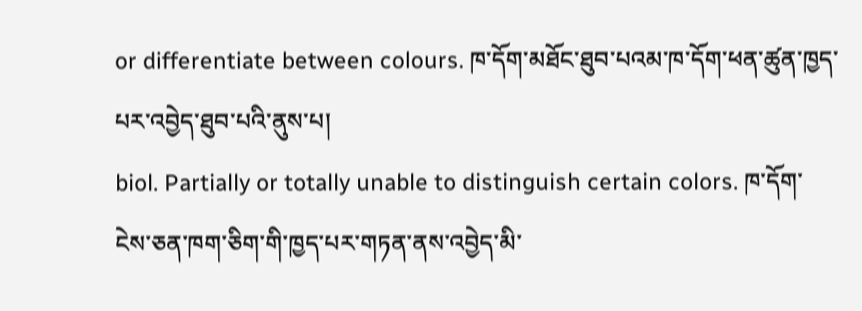or differentiate between colours. ཁ་དོག་མཐོང་ཐུབ་པའམ་ཁ་དོག་ཕན་ཚུན་ཁྱད་པར་འབྱེད་ཐུབ་པའི་ནུས་པ།
biol. Partially or totally unable to distinguish certain colors. ཁ་དོག་ངེས་ཅན་ཁག་ཅིག་གི་ཁྱད་པར་གཏན་ནས་འབྱེད་མི་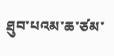ཐུབ་པའམ་ཆ་ཙམ་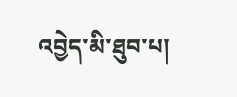འབྱེད་མི་ཐུབ་པ།